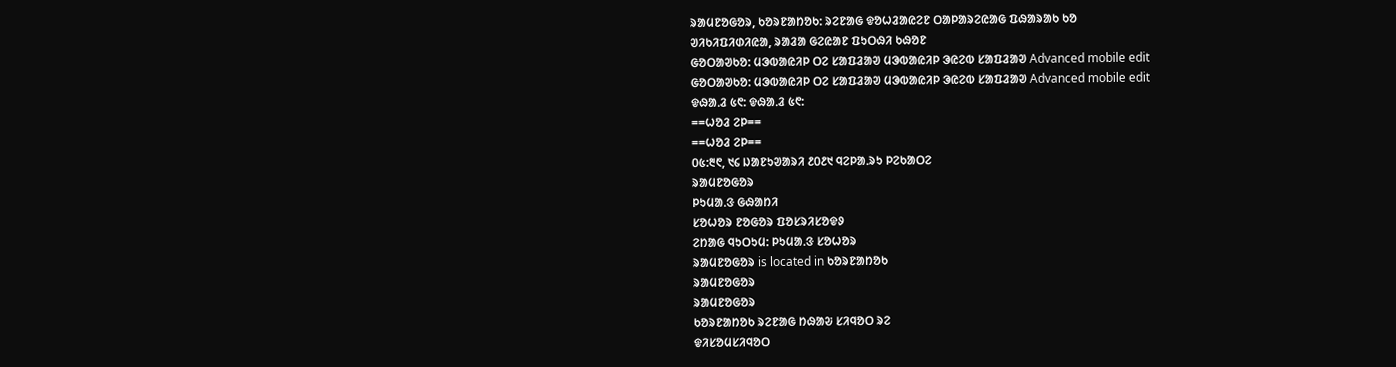ᱨᱟᱢᱱᱚᱜᱚᱨ, ᱠᱚᱨᱱᱟᱴᱚᱠ: ᱨᱮᱱᱟᱜ ᱫᱚᱦᱲᱟᱭᱮᱱ ᱛᱟᱞᱟᱨᱮᱭᱟᱜ ᱯᱷᱟᱨᱟᱠ ᱠᱚ
ᱣᱤᱠᱤᱯᱤᱰᱤᱭᱟ, ᱨᱟᱲᱟ ᱜᱮᱭᱟᱱ ᱯᱩᱛᱷᱤ ᱠᱷᱚᱱ
ᱜᱚᱛᱟᱣᱠᱚ: ᱢᱳᱵᱟᱭᱤᱞ ᱛᱮ ᱥᱟᱯᱲᱟᱣ ᱢᱳᱵᱟᱭᱤᱞ ᱳᱭᱮᱵ ᱥᱟᱯᱲᱟᱣ Advanced mobile edit
ᱜᱚᱛᱟᱣᱠᱚ: ᱢᱳᱵᱟᱭᱤᱞ ᱛᱮ ᱥᱟᱯᱲᱟᱣ ᱢᱳᱵᱟᱭᱤᱞ ᱳᱭᱮᱵ ᱥᱟᱯᱲᱟᱣ Advanced mobile edit
ᱫᱷᱟᱹᱲ ᱕᱖: ᱫᱷᱟᱹᱲ ᱕᱖:
==ᱦᱚᱲ ᱮᱞ==
==ᱦᱚᱲ ᱮᱞ==
᱐᱕:᱓᱖, ᱑᱔ ᱡᱟᱱᱩᱣᱟᱨᱤ ᱒᱐᱒᱑ ᱧᱮᱞᱟᱹᱨᱩ ᱞᱮᱠᱟᱛᱮ
ᱨᱟᱢᱱᱚᱜᱚᱨ
ᱞᱩᱢᱟᱹᱝ ᱜᱷᱟᱴᱤ
ᱥᱚᱦᱚᱨ ᱱᱚᱜᱚᱨ ᱯᱚᱥᱨᱤᱥᱚᱫᱽ
ᱮᱴᱟᱜ ᱧᱩᱛᱩᱢ: ᱞᱩᱢᱟᱹᱝ ᱥᱚᱦᱚᱨ
ᱨᱟᱢᱱᱚᱜᱚᱨ is located in ᱠᱚᱨᱱᱟᱴᱚᱠ
ᱨᱟᱢᱱᱚᱜᱚᱨ
ᱨᱟᱢᱱᱚᱜᱚᱨ
ᱠᱚᱨᱱᱟᱴᱚᱠ ᱨᱮᱱᱟᱜ ᱴᱷᱟᱶ ᱥᱤᱧᱚᱛ ᱨᱮ
ᱫᱤᱥᱚᱢᱥᱤᱧᱚᱛ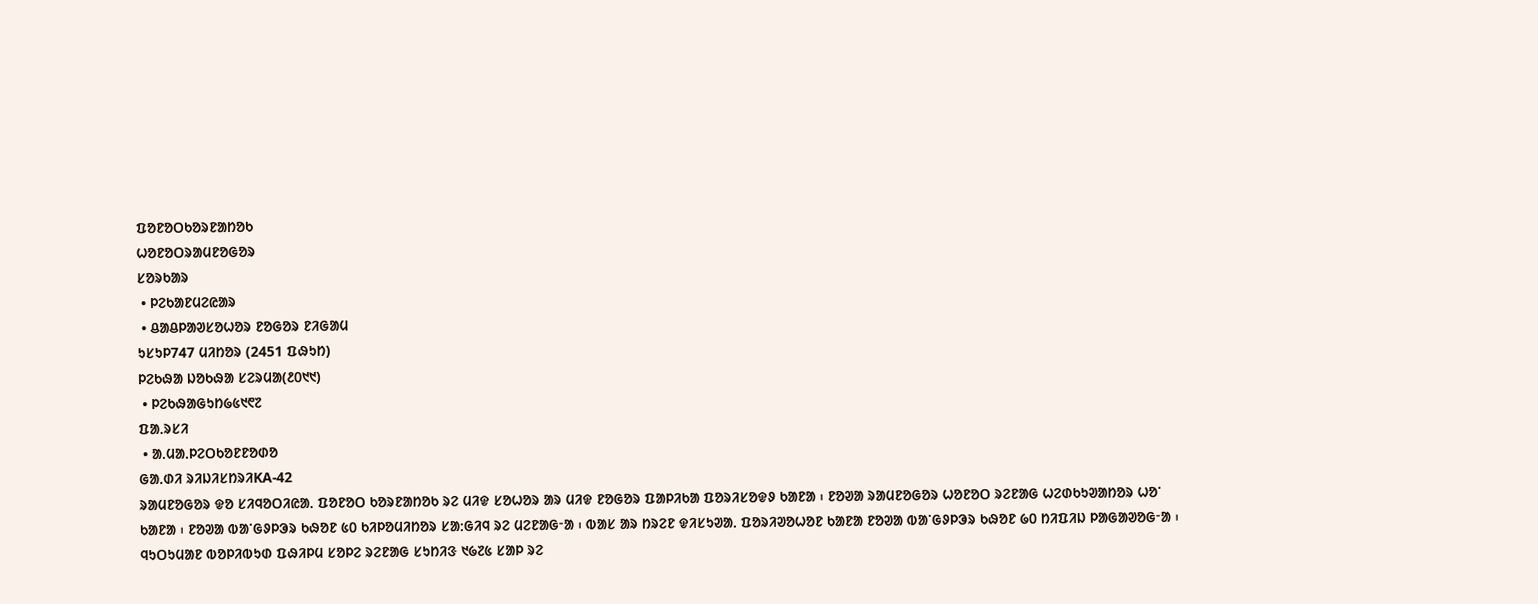ᱯᱚᱱᱚᱛᱠᱚᱨᱱᱟᱴᱚᱠ
ᱦᱚᱱᱚᱛᱨᱟᱢᱱᱚᱜᱚᱨ
ᱥᱚᱨᱠᱟᱨ
 • ᱞᱮᱠᱟᱱᱢᱮᱭᱟᱨ
 • ᱪᱟᱪᱞᱟᱣᱥᱚᱦᱚᱨ ᱱᱚᱜᱚᱨ ᱱᱤᱜᱟᱢ
ᱩᱥᱩᱞ747 ᱢᱤᱴᱚᱨ (2451 ᱯᱷᱩᱴ)
ᱞᱮᱠᱷᱟ ᱡᱚᱠᱷᱟ ᱥᱮᱨᱢᱟ(᱒᱐᱑᱑)
 • ᱞᱮᱠᱷᱟᱜᱩᱴ᱙᱕᱑᱖᱗
ᱯᱟᱹᱨᱥᱤ
 • ᱟᱹᱢᱟᱹᱞᱮᱛᱠᱚᱱᱱᱚᱰᱚ
ᱜᱟᱹᱰᱤ ᱨᱤᱡᱤᱥᱴᱨᱤKA-42
ᱨᱟᱢᱱᱚᱜᱚᱨ ᱫᱚ ᱥᱤᱧᱚᱛᱤᱭᱟᱹ ᱯᱚᱱᱚᱛ ᱠᱚᱨᱱᱟᱴᱚᱠ ᱨᱮ ᱢᱤᱫ ᱥᱚᱦᱚᱨ ᱟᱨ ᱢᱤᱫ ᱱᱚᱜᱚᱨ ᱯᱟᱞᱤᱠᱟ ᱯᱚᱨᱤᱥᱚᱫᱽ ᱠᱟᱱᱟ ᱾ ᱱᱚᱣᱟ ᱨᱟᱢᱱᱚᱜᱚᱨ ᱦᱚᱱᱚᱛ ᱨᱮᱱᱟᱜ ᱦᱮᱰᱠᱩᱣᱟᱴᱚᱨ ᱦᱚᱸ ᱠᱟᱱᱟ ᱾ ᱱᱚᱣᱟ ᱵᱟᱸᱜᱽᱞᱳᱨ ᱠᱷᱚᱱ ᱕᱐ ᱠᱤᱞᱚᱢᱤᱴᱚᱨ ᱥᱟᱺᱜᱤᱧ ᱨᱮ ᱢᱮᱱᱟᱜᱼᱟ ᱾ ᱵᱟᱥ ᱟᱨ ᱴᱨᱮᱱ ᱫᱤᱥᱩᱣᱟᱹ ᱯᱚᱨᱤᱣᱚᱦᱚᱱ ᱠᱟᱱᱟ ᱱᱚᱣᱟ ᱵᱟᱸᱜᱽᱞᱳᱨ ᱠᱷᱚᱱ ᱙᱐ ᱴᱤᱯᱤᱡ ᱞᱟᱜᱟᱣᱚᱜᱼᱟ ᱾
ᱧᱩᱛᱩᱢᱟᱱ ᱵᱚᱞᱤᱵᱩᱰ ᱯᱷᱤᱞᱢ ᱥᱚᱞᱮ ᱨᱮᱱᱟᱜ ᱥᱩᱴᱤᱝ ᱑᱙᱗᱕ ᱥᱟᱞ ᱨᱮ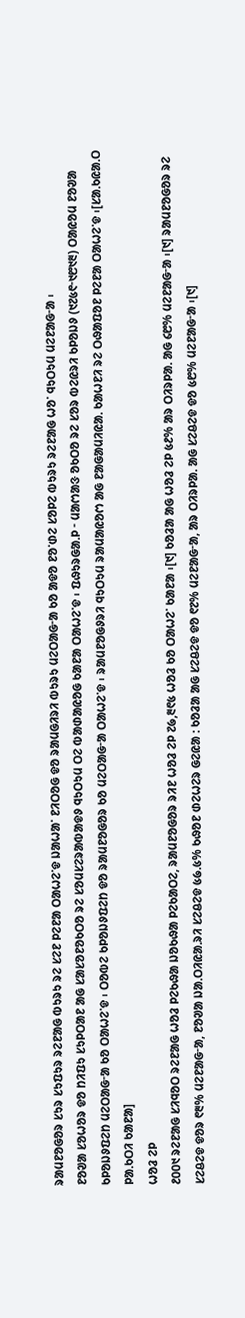ᱨᱟᱢᱱᱚᱜᱚᱨ ᱥᱩᱨ ᱥᱩᱯᱩᱨ ᱨᱮᱱᱟᱜ ᱵᱩᱨᱩ ᱨᱮ ᱥᱮᱱ ᱞᱮᱱᱟ ᱛᱟᱦᱮᱸᱫ ᱡᱟᱦᱟᱸ ᱱᱤᱛᱚᱜ ᱫᱚ ᱨᱟᱢᱜᱤᱨᱤ ᱵᱩᱨᱩ ᱢᱮᱛᱟᱜᱼᱟ ᱠᱚ ᱟᱫᱚ ᱱᱚᱸᱰᱮ ᱥᱚᱞᱮ ᱵᱩᱨᱩ ᱨᱮᱱᱟᱜ ᱦᱚᱸ ᱧᱩᱛᱩᱢ ᱢᱮᱱᱟᱜᱼᱟ ᱾
ᱱᱚᱣᱟ ᱥᱚᱦᱚᱨ ᱫᱚ ᱴᱤᱯᱩ ᱥᱩᱞᱛᱟᱱ ᱟᱜ ᱥᱟᱥᱚᱱᱚᱠᱛᱚ ᱨᱮ ᱥᱚᱢᱥᱮᱨᱟᱵᱟᱫᱽ ᱧᱩᱛᱩᱢ ᱛᱮ ᱵᱟᱰᱟᱭᱚᱜ ᱠᱟᱱᱟ ᱛᱟᱦᱮᱸᱫ ᱾ ᱯᱷᱩᱨᱜᱟᱹᱞ ᱼ ᱢᱟᱬᱟᱝ ᱚᱠᱛᱚ ᱨᱮ ᱥᱚᱨ ᱵᱮᱭᱨᱤ ᱠᱞᱚᱡᱽ (᱑᱗᱕᱖ᱼ᱑᱘᱑᱓) ᱛᱟᱭᱚᱢ ᱱᱚᱣᱟ ᱠᱞᱚᱡᱽᱯᱮᱴ ᱢᱮᱛᱟᱜᱼᱟ ᱠᱚ ᱛᱟᱦᱮᱸᱫ ᱾ ᱛᱚᱵᱮ ᱠᱞᱚᱡᱽᱯᱮᱴ ᱫᱚ ᱨᱟᱢᱱᱚᱜᱚᱨ ᱠᱚ ᱢᱮᱛᱟᱜᱼᱟ ᱛᱟᱦᱮᱸᱫ ᱾ ᱨᱟᱢᱱᱚᱜᱽᱨᱤ ᱧᱩᱛᱩᱢ ᱨᱟᱢᱟᱭᱚᱬ ᱟᱜ ᱱᱟᱜᱟᱢᱤᱭᱟᱹ ᱠᱟᱦᱱᱤ ᱨᱮ ᱛᱷᱟᱯᱚᱱ ᱞᱮᱱᱟ ᱛᱟᱦᱮᱸᱫ ᱾[ᱥᱟᱹᱠᱭᱟᱹᱛ ᱞᱟᱹᱠᱛᱤ ᱠᱟᱱᱟ]
ᱦᱚᱲ ᱮᱞ
᱒᱐᱐᱑ ᱨᱮᱱᱟᱜ ᱥᱤᱧᱚᱛ ᱨᱮᱱᱟᱜ ᱦᱚᱲ ᱞᱮᱠᱷᱟ ᱡᱚᱠᱷᱟ ᱞᱮᱠᱟᱛᱮ, ᱨᱟᱢᱱᱚᱜᱚᱨ ᱨᱤᱱ ᱦᱚᱲ ᱮᱞ ᱗᱙,᱓᱖᱕ ᱦᱚᱲ ᱠᱚ ᱛᱟᱦᱮᱸ ᱠᱟᱱᱟ ᱾[᱑] ᱠᱚᱲᱟ ᱟᱜ ᱦᱚᱲ ᱮᱞ ᱕᱒% ᱟᱨ ᱛᱤᱨᱞᱟᱹ ᱟᱜ ᱔᱘% ᱢᱮᱱᱟᱜᱼᱟ ᱾[᱑] ᱨᱟᱢᱱᱚᱜᱚᱨ ᱨᱮ ᱥᱮᱪᱮᱫ ᱫᱚᱨ ᱖᱓% ᱢᱮᱱᱟᱜᱼᱟ, ᱱᱚᱣᱟ ᱡᱟᱹᱛᱤᱭᱟᱹᱨᱤ ᱥᱮᱪᱮᱫ ᱕᱙.᱕% ᱠᱷᱚᱱ ᱰᱮᱦᱮᱨ ᱜᱮᱭᱟ : ᱠᱚᱲᱟ ᱟᱜ ᱥᱮᱪᱮᱫ ᱫᱚ ᱖᱗% ᱢᱮᱱᱟᱜᱼᱟ, ᱟᱨ ᱛᱤᱨᱞᱟᱹ ᱟᱜ ᱥᱮᱪᱮᱫ ᱫᱚ ᱕᱘% ᱢᱮᱱᱟᱜᱼᱟ ᱾[᱑]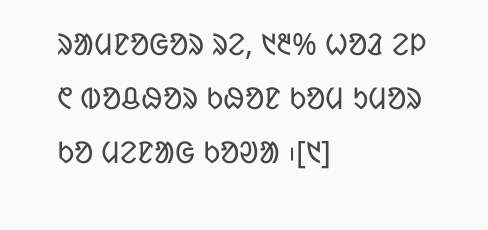ᱨᱟᱢᱱᱚᱜᱚᱨ ᱨᱮ, ᱑᱓% ᱦᱚᱲ ᱮᱞ ᱖ ᱵᱚᱪᱷᱚᱨ ᱠᱷᱚᱱ ᱠᱚᱢ ᱩᱢᱚᱨ ᱠᱚ ᱢᱮᱱᱟᱜ ᱠᱚᱣᱟ ᱾[᱑]